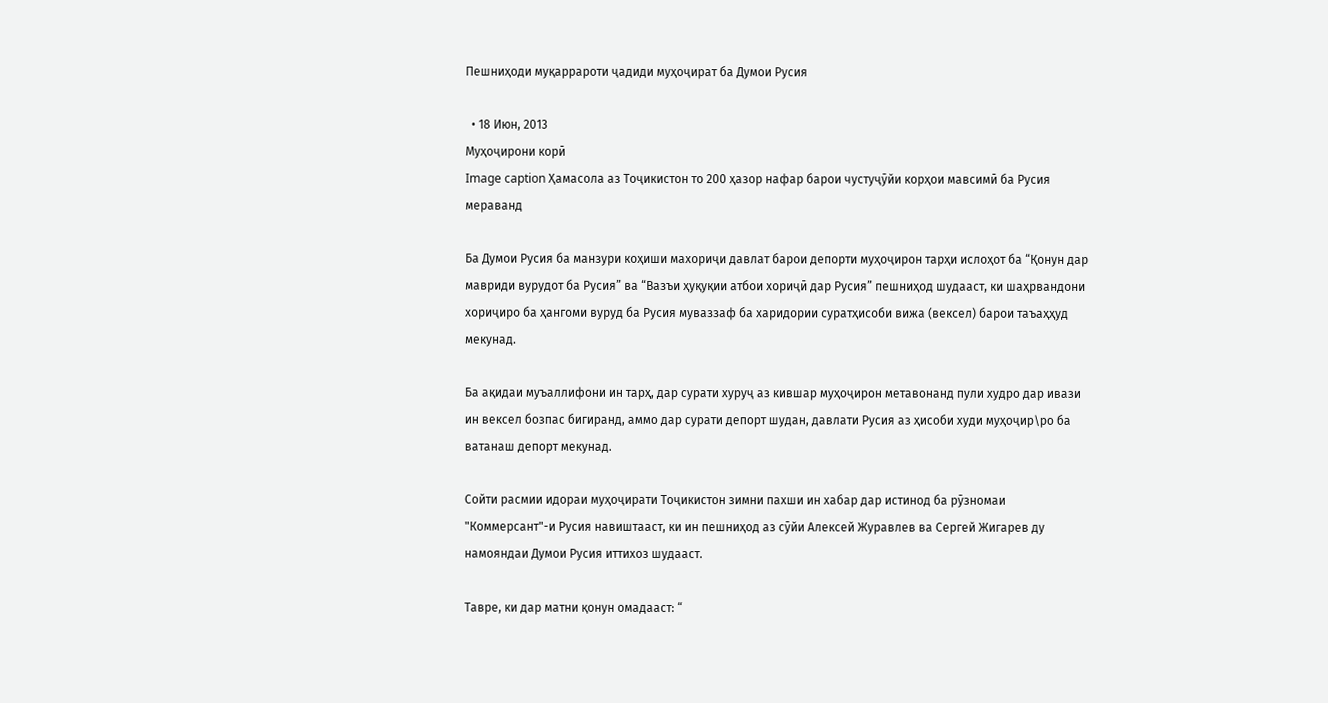Пешниҳоди муқаррароти ҷадиди муҳоҷират ба Думои Русия

  • 18 Июн, 2013
Муҳоҷирони корӣ
Image caption Ҳамасола аз Тоҷикистон то 200 ҳазор нафар барои чустуҷӯйи корҳои мавсимӣ ба Русия мераванд

Ба Думои Русия ба манзури коҳиши махориҷи давлат барои депорти муҳоҷирон тарҳи ислоҳот ба “Қонун дар мавриди вурудот ба Русия” ва “Вазъи ҳуқуқии атбои хориҷӣ дар Русия” пешниҳод шудааст, ки шаҳрвандони хориҷиро ба ҳангоми вуруд ба Русия муваззаф ба харидории суратҳисоби вижа (вексел) барои таъаҳҳуд мекунад.

Ба ақидаи муъаллифони ин тарҳ, дар сурати хуруҷ аз кившар муҳоҷирон метавонанд пули худро дар ивази ин вексел бозпас бигиранд, аммо дар сурати депорт шудан, давлати Русия аз ҳисоби худи муҳоҷир\ро ба ватанаш депорт мекунад.

Сойти расмии идораи муҳоҷирати Тоҷикистон зимни пахши ин хабар дар истинод ба рӯзномаи "Коммерсант"-и Русия навиштааст, ки ин пешниҳод аз сӯйи Алексей Журавлев ва Сергей Жигарев ду намояндаи Думои Русия иттихоз шудааст.

Тавре, ки дар матни қонун омадааст: “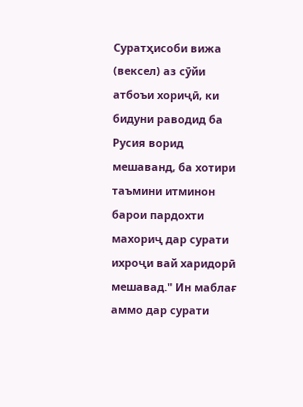Суратҳисоби вижа (вексел) аз сӯйи атбоъи хориҷӣ, ки бидуни раводид ба Русия ворид мешаванд, ба хотири таъмини итминон барои пардохти махориҷ дар сурати ихроҷи вай харидорӣ мешавад." Ин маблағ аммо дар сурати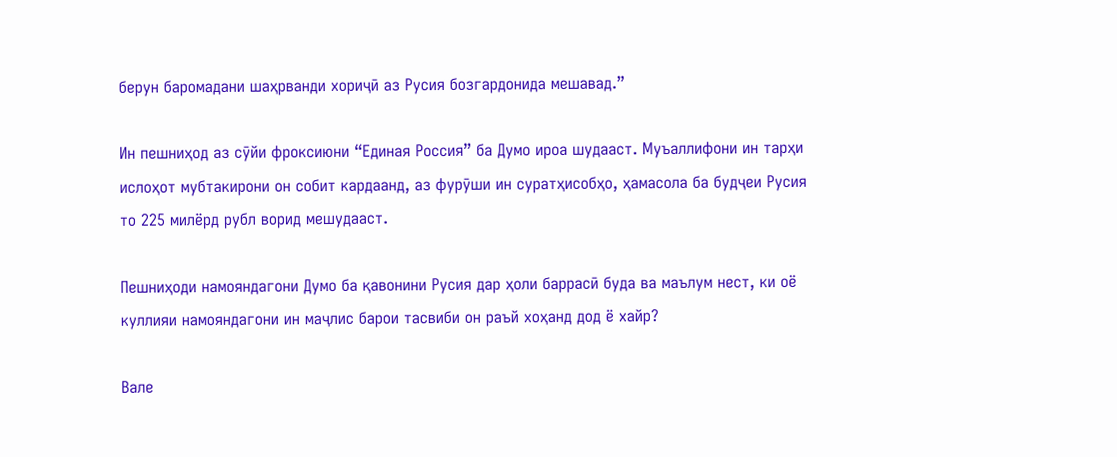берун баромадани шаҳрванди хориҷӣ аз Русия бозгардонида мешавад.”

Ин пешниҳод аз сӯйи фроксиюни “Единая Россия” ба Думо ироа шудааст. Муъаллифони ин тарҳи ислоҳот мубтакирони он собит кардаанд, аз фурӯши ин суратҳисобҳо, ҳамасола ба будҷеи Русия то 225 милёрд рубл ворид мешудааст.

Пешниҳоди намояндагони Думо ба қавонини Русия дар ҳоли баррасӣ буда ва маълум нест, ки оё куллияи намояндагони ин маҷлис барои тасвиби он раъй хоҳанд дод ё хайр?

Вале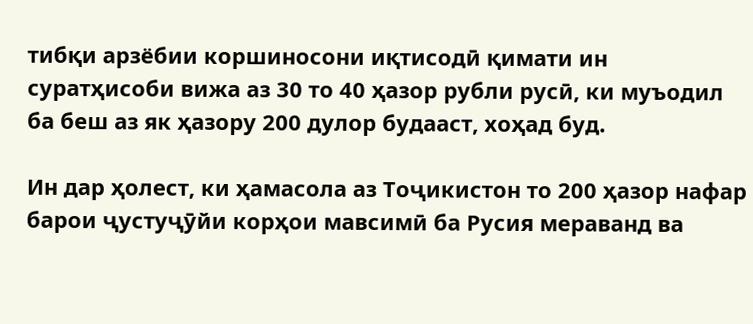тибқи арзёбии коршиносони иқтисодӣ қимати ин суратҳисоби вижа аз 30 то 40 ҳазор рубли русӣ, ки муъодил ба беш аз як ҳазору 200 дулор будааст, хоҳад буд.

Ин дар ҳолест, ки ҳамасола аз Тоҷикистон то 200 ҳазор нафар барои ҷустуҷӯйи корҳои мавсимӣ ба Русия мераванд ва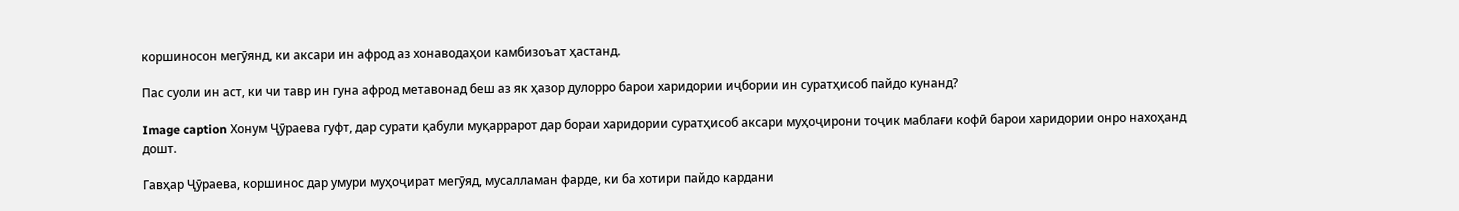коршиносон мегӯянд, ки аксари ин афрод аз хонаводаҳои камбизоъат ҳастанд.

Пас суоли ин аст, ки чи тавр ин гуна афрод метавонад беш аз як ҳазор дулорро барои харидории иҷбории ин суратҳисоб пайдо кунанд?

Image caption Хонум Ҷӯраева гуфт, дар сурати қабули муқаррарот дар бораи харидории суратҳисоб аксари муҳоҷирони тоҷик маблағи кофӣ барои харидории онро нахоҳанд дошт.

Гавҳар Ҷӯраева, коршинос дар умури муҳоҷират мегӯяд, мусалламан фарде, ки ба хотири пайдо кардани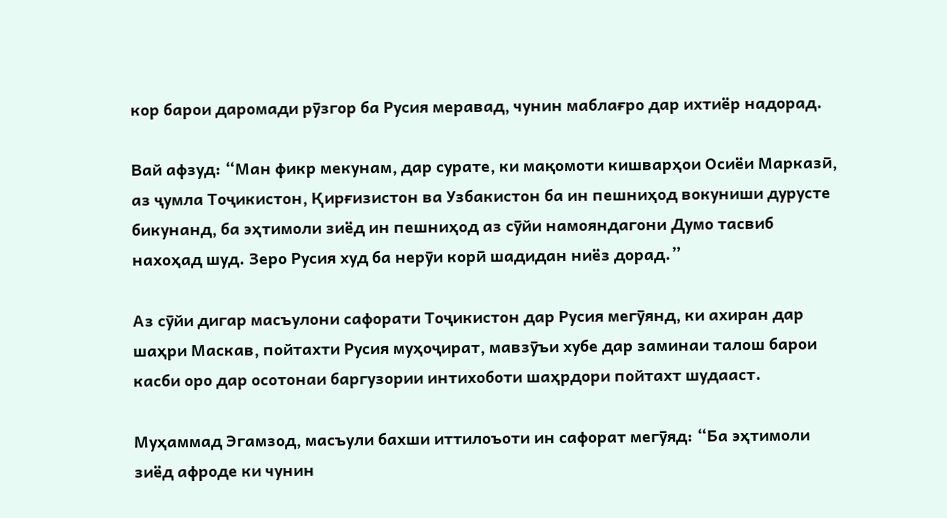кор барои даромади рӯзгор ба Русия меравад, чунин маблағро дар ихтиёр надорад.

Вай афзуд: “Ман фикр мекунам, дар сурате, ки мақомоти кишварҳои Осиёи Марказӣ, аз ҷумла Тоҷикистон, Қирғизистон ва Узбакистон ба ин пешниҳод вокуниши дурусте бикунанд, ба эҳтимоли зиёд ин пешниҳод аз сӯйи намояндагони Думо тасвиб нахоҳад шуд. Зеро Русия худ ба нерӯи корӣ шадидан ниёз дорад.”

Аз сӯйи дигар масъулони сафорати Тоҷикистон дар Русия мегӯянд, ки ахиран дар шаҳри Маскав, пойтахти Русия муҳоҷират, мавзӯъи хубе дар заминаи талош барои касби оро дар осотонаи баргузории интихоботи шаҳрдори пойтахт шудааст.

Муҳаммад Эгамзод, масъули бахши иттилоъоти ин сафорат мегӯяд: “Ба эҳтимоли зиёд афроде ки чунин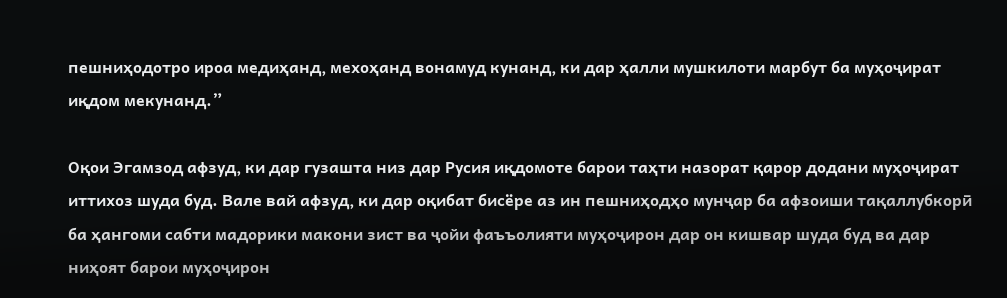пешниҳодотро ироа медиҳанд, мехоҳанд вонамуд кунанд, ки дар ҳалли мушкилоти марбут ба муҳоҷират иқдом мекунанд.”

Оқои Эгамзод афзуд, ки дар гузашта низ дар Русия иқдомоте барои таҳти назорат қарор додани муҳоҷират иттихоз шуда буд. Вале вай афзуд, ки дар оқибат бисёре аз ин пешниҳодҳо мунҷар ба афзоиши тақаллубкорӣ ба ҳангоми сабти мадорики макони зист ва ҷойи фаъъолияти муҳоҷирон дар он кишвар шуда буд ва дар ниҳоят барои муҳоҷирон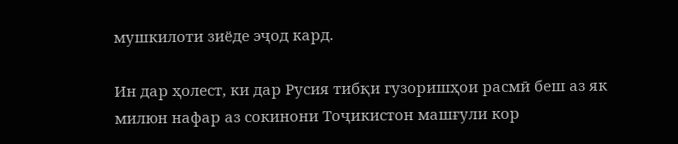мушкилоти зиёде эҷод кард.

Ин дар ҳолест, ки дар Русия тибқи гузоришҳои расмӣ беш аз як милюн нафар аз сокинони Тоҷикистон машғули кор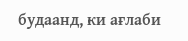будаанд, ки ағлаби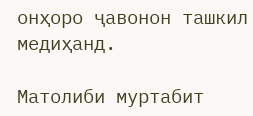онҳоро ҷавонон ташкил медиҳанд.

Матолиби муртабит